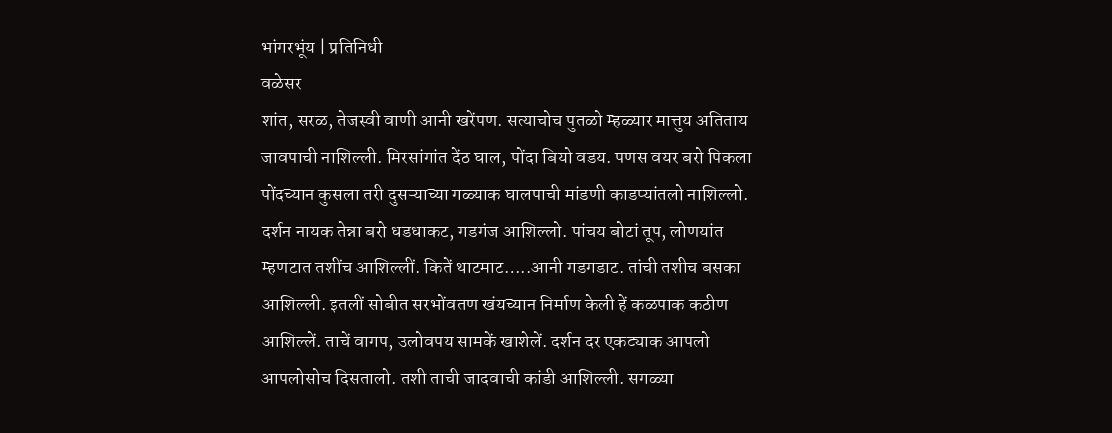भांगरभूंय | प्रतिनिधी
वळेसर
शांत, सरळ, तेजस्वी वाणी आनी खरेंपण. सत्याचोच पुतळो म्हळ्यार मात्तुय अतिताय जावपाची नाशिल्ली. मिरसांगांत देंठ घाल, पोंदा बियो वडय. पणस वयर बरो पिकला पोंदच्यान कुसला तरी दुसऱ्याच्या गळ्याक घालपाची मांडणी काडप्यांतलो नाशिल्लो.
दर्शन नायक तेन्ना बरो धडधाकट, गडगंज आशिल्लो. पांचय बोटां तूप, लोणयांत म्हणटात तशींच आशिल्लीं. कितें थाटमाट…..आनी गडगडाट. तांची तशीच बसका आशिल्ली. इतलीं सोबीत सरभोंवतण खंयच्यान निर्माण केली हें कळपाक कठीण आशिल्लें. ताचें वागप, उलोवपय सामकें खाशेलें. दर्शन दर एकट्याक आपलो आपलोसोच दिसतालो. तशी ताची जादवाची कांडी आशिल्ली. सगळ्या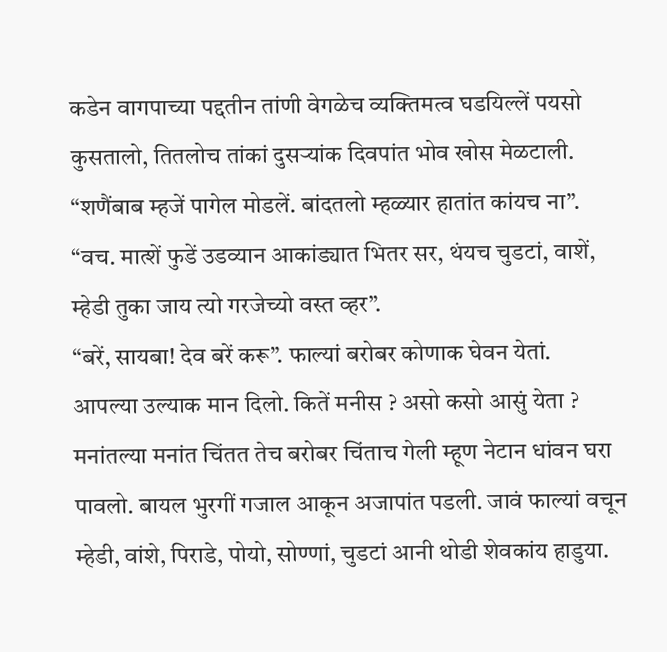कडेन वागपाच्या पद्दतीन तांणी वेगळेच व्यक्तिमत्व घडयिल्लें पयसो कुसतालो, तितलोच तांकां दुसऱ्यांक दिवपांत भोव खोस मेळटाली.
“शणैंबाब म्हजें पागेल मोडलें. बांदतलो म्हळ्यार हातांत कांयच ना”.
“वच. मात्शें फुडें उडव्यान आकांड्यात भितर सर, थंयच चुडटां, वाशें, म्हेडी तुका जाय त्यो गरजेच्यो वस्त व्हर”.
“बरें, सायबा! देव बरें करू”. फाल्यां बरोबर कोणाक घेवन येतां.
आपल्या उल्याक मान दिलो. कितें मनीस ? असो कसो आसुं येता ? मनांतल्या मनांत चिंतत तेच बरोबर चिंताच गेली म्हूण नेटान धांवन घरा पावलो. बायल भुरगीं गजाल आकून अजापांत पडली. जावं फाल्यां वचून म्हेडी, वांशे, पिराडे, पोयो, सोण्णां, चुडटां आनी थोडी शेवकांय हाडुया.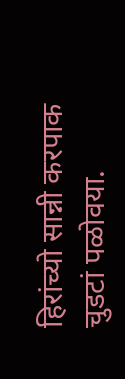हिरांच्यो सान्नी करपाक चुडटां पळोवया.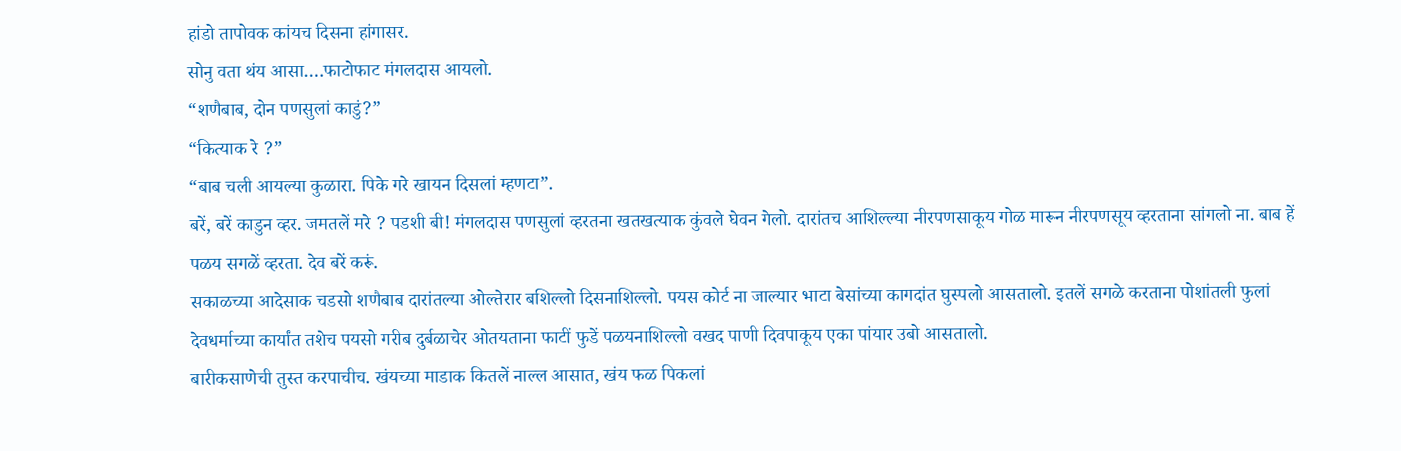हांडो तापोवक कांयच दिसना हांगासर.
सोनु वता थंय आसा….फाटोफाट मंगलदास आयलो.
“शणैबाब, दोन पणसुलां काडुं?”
“कित्याक रे ?”
“बाब चली आयल्या कुळारा. पिके गरे खायन दिसलां म्हणटा”.
बरें, बरें काडुन व्हर. जमतलें मरे ? पडशी बी! मंगलदास पणसुलां व्हरतना खतखत्याक कुंवले घेवन गेलो. दारांतच आशिल्ल्या नीरपणसाकूय गोळ मारून नीरपणसूय व्हरताना सांगलो ना. बाब हें पळय सगळें व्हरता. देव बरें करूं.
सकाळच्या आदेसाक चडसो शणैबाब दारांतल्या ओल्तेरार बशिल्लो दिसनाशिल्लो. पयस कोर्ट ना जाल्यार भाटा बेसांच्या कागदांत घुस्पलो आसतालो. इतलें सगळे करताना पोशांतली फुलां देवधर्माच्या कार्यांत तशेच पयसो गरीब दुर्बळाचेर ओतयताना फाटीं फुडें पळयनाशिल्लो वखद पाणी दिवपाकूय एका पांयार उबो आसतालो.
बारीकसाणेची तुस्त करपाचीच. खंयच्या माडाक कितलें नाल्ल आसात, खंय फळ पिकलां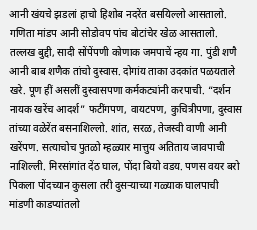आनी खंयचे झडलां हाचो हिशोब नदरेंत बसयिल्लो आसतालो. गणिता मांडप आनी सोडोवप पांच बोटांचेर खेळ आसतालो. तल्लख बुद्दी, सादी सोंपेंपणी कोणाक जमपाचें न्हय गा. पुंडी शणै आनी बाब शणैक तांचो दुस्वास. दोगांय ताका उदकांत पळयताले खरे. पूण हीं असलीं दुस्वासपणा कर्मकट्यांनी करपाची. “दर्शन नायक खरेंच आदर्श” फटींगपण, वायटपण, कुचित्रीपणा, दुस्वास तांच्या वळेरेंत बसनाशिल्लो. शांत, सरळ, तेजस्वी वाणी आनी खरेंपण. सत्याचोच पुतळो म्हळ्यार मात्तुय अतिताय जावपाची नाशिल्ली. मिरसांगांत देंठ घाल, पोंदा बियो वडय. पणस वयर बरो पिकला पोंदच्यान कुसला तरी दुसऱ्याच्या गळ्याक घालपाची मांडणी काडप्यांतलो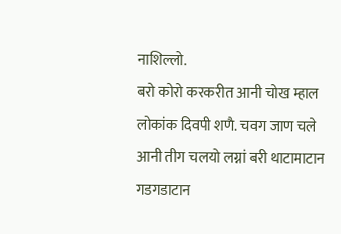नाशिल्लो.
बरो कोरो करकरीत आनी चोख म्हाल लोकांक दिवपी शणै. चवग जाण चले आनी तीग चलयो लग्नां बरी थाटामाटान गडगडाटान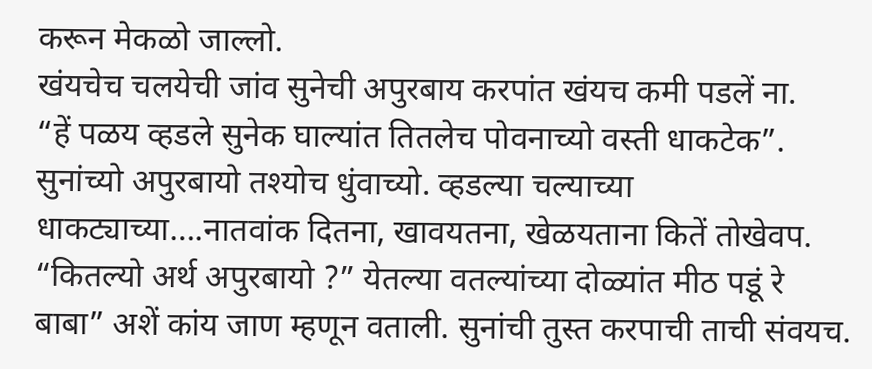करून मेकळो जाल्लो.
खंयचेच चलयेची जांव सुनेची अपुरबाय करपांत खंयच कमी पडलें ना.
“हें पळय व्हडले सुनेक घाल्यांत तितलेच पोवनाच्यो वस्ती धाकटेक”.
सुनांच्यो अपुरबायो तश्योच धुंवाच्यो. व्हडल्या चल्याच्या धाकट्याच्या….नातवांक दितना, खावयतना, खेळयताना कितें तोखेवप.
“कितल्यो अर्थ अपुरबायो ?” येतल्या वतल्यांच्या दोळ्यांत मीठ पडूं रे बाबा” अशें कांय जाण म्हणून वताली. सुनांची तुस्त करपाची ताची संवयच.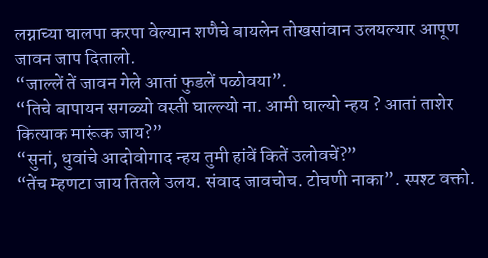लग्नाच्या घालपा करपा वेल्यान शणैचे बायलेन तोखसांवान उलयल्यार आपूण जावन जाप दितालो.
“जाल्लें तें जावन गेले आतां फुडलें पळोवया”.
“तिचे बापायन सगळ्यो वस्ती घाल्ल्यो ना. आमी घाल्यो न्हय ? आतां ताशेर कित्याक मारूंक जाय?”
“सुनां, धुवांचे आदोवोगाद न्हय तुमी हांवें कितें उलोवचें?”
“तेंच म्हणटा जाय तितले उलय. संवाद जावचोच. टोचणी नाका”. स्पश्ट वक्तो.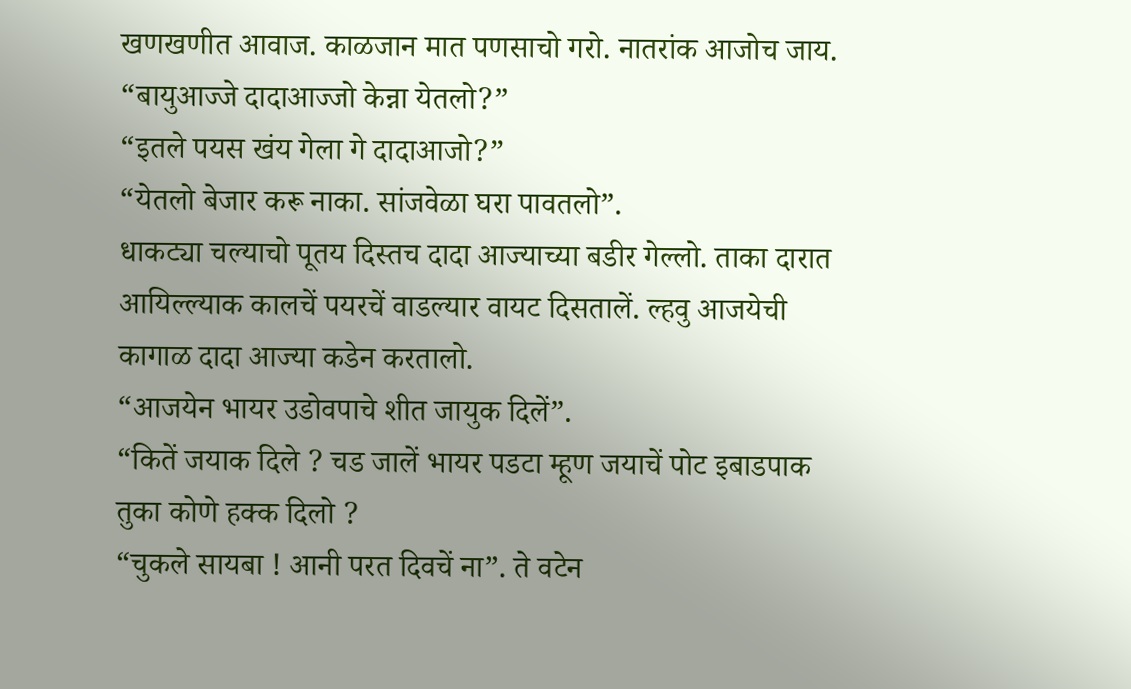खणखणीत आवाज. काळजान मात पणसाचो गरो. नातरांक आजोच जाय.
“बायुआज्जे दादाआज्जो केन्ना येतलो?”
“इतले पयस खंय गेला गे दादाआजो?”
“येतलो बेजार करू नाका. सांजवेळा घरा पावतलो”.
धाकट्या चल्याचो पूतय दिस्तच दादा आज्याच्या बडीर गेल्लो. ताका दारात आयिल्ल्याक कालचें पयरचें वाडल्यार वायट दिसतालें. ल्हवु आजयेची कागाळ दादा आज्या कडेन करतालो.
“आजयेन भायर उडोवपाचे शीत जायुक दिलें”.
“कितें जयाक दिले ? चड जालें भायर पडटा म्हूण जयाचें पोट इबाडपाक तुका कोणे हक्क दिलो ?
“चुकले सायबा ! आनी परत दिवचें ना”. ते वटेन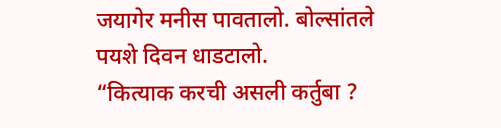जयागेर मनीस पावतालो. बोल्सांतले पयशे दिवन धाडटालो.
“कित्याक करची असली कर्तुबा ?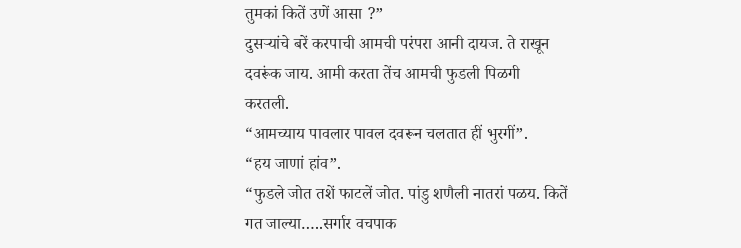तुमकां कितें उणें आसा ?”
दुसऱ्यांचे बरें करपाची आमची परंपरा आनी दायज. ते राखून दवरूंक जाय. आमी करता तेंच आमची फुडली पिळगी करतली.
“आमच्याय पावलार पावल दवरून चलतात हीं भुरगीं”.
“हय जाणां हांव”.
“फुडले जोत तशें फाटलें जोत. पांडु शणैली नातरां पळय. कितें गत जाल्या…..सर्गार वचपाक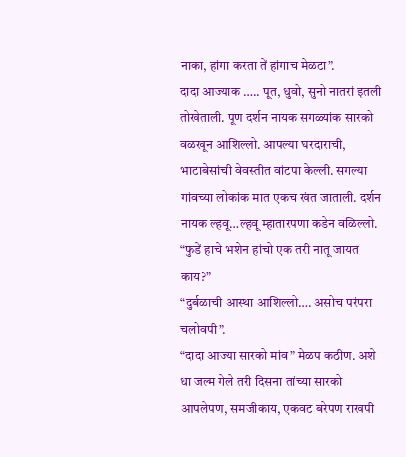नाका, हांगा करता तें हांगाच मेळटा”.
दादा आज्याक ….. पूत, धुवो, सुनो नातरां इतली तोखेताली. पूण दर्शन नायक सगळ्यांक सारको वळखून आशिल्लो. आपल्या घरदाराची, भाटाबेसांची वेवस्तीत वांटपा केल्ली. सगल्या गांवच्या लोकांक मात एकच खंत जाताली. दर्शन नायक ल्हवू…ल्हवू म्हातारपणा कडेन वळिल्लो.
“फुडें हाचे भशेन हांचो एक तरी नातू जायत काय?”
“दुर्बळाची आस्था आशिल्लो…. असोच परंपरा चलोवपी”.
“दादा आज्या सारको मांव” मेळप कठीण. अशे धा जल्म गेले तरी दिसना तांच्या सारको आपलेपण, समजीकाय, एकवट बरेपण राखपी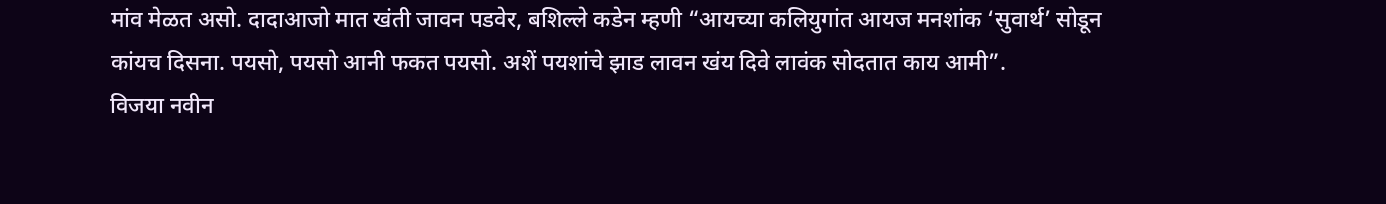मांव मेळत असो. दादाआजो मात खंती जावन पडवेर, बशिल्ले कडेन म्हणी “आयच्या कलियुगांत आयज मनशांक ‘सुवार्थ’ सोडून कांयच दिसना. पयसो, पयसो आनी फकत पयसो. अशें पयशांचे झाड लावन खंय दिवे लावंक सोदतात काय आमी”.
विजया नवीन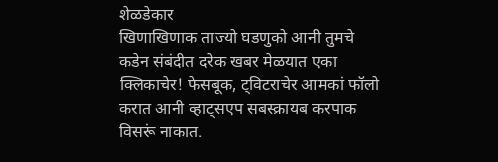शेळडेकार
खिणाखिणाक ताज्यो घडणुको आनी तुमचे कडेन संबंदीत दरेक खबर मेळयात एका क्लिकाचेर! फेसबूक, ट्विटराचेर आमकां फॉलो करात आनी व्हाट्सएप सबस्क्रायब करपाक विसरूं नाकात.